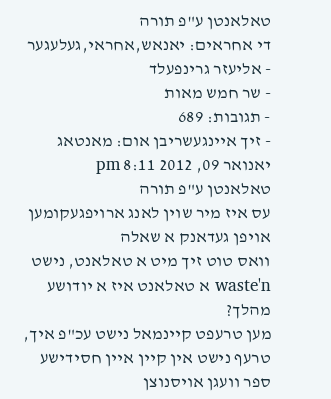טאלאנטן ע"פ תורה
די אחראים: יאנאש,אחראי,געלעגער
- אליעזר גרינפעלד
- שר חמש מאות
- תגובות: 689
- זיך איינגעשריבן אום: מאנטאג יאנואר 09, 2012 8:11 pm
טאלאנטן ע"פ תורה
עס איז מיר שוין לאנג ארויפגעקומען אויפן געדאנק א שאלה
וואס טוט זיך מיט א טאלאנט, נישט waste'n א טאלאנט איז א יודושע מהלך?
מען טרעפט קיינמאל נישט עכ"פ איך, טרעף נישט אין קיין איין חסידישע ספר וועגן אויסנוצן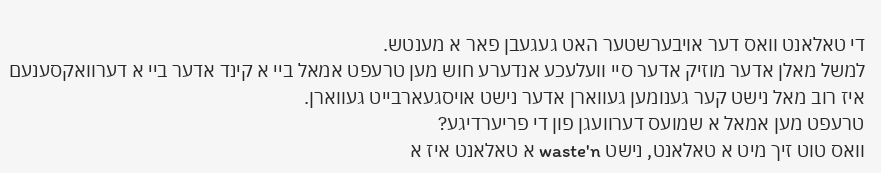די טאלאנט וואס דער אויבערשטער האט געגעבן פאר א מענטש.
למשל מאלן אדער מוזיק אדער סיי וועלעכע אנדערע חוש מען טרעפט אמאל ביי א קינד אדער ביי א דערוואקסענעם איז רוב מאל נישט קער גענומען געווארן אדער נישט אויסגעארבייט געווארן.
טרעפט מען אמאל א שמועס דערוועגן פון די פריערדיגע?
וואס טוט זיך מיט א טאלאנט, נישט waste'n א טאלאנט איז א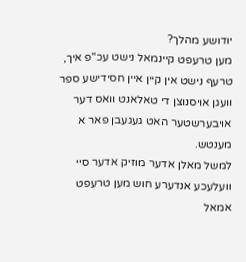יודושע מהלך?
מען טרעפט קיינמאל נישט עכ"פ איך, טרעף נישט אין קיין איין חסידישע ספר וועגן אויסנוצן די טאלאנט וואס דער אויבערשטער האט געגעבן פאר א מענטש.
למשל מאלן אדער מוזיק אדער סיי וועלעכע אנדערע חוש מען טרעפט אמאל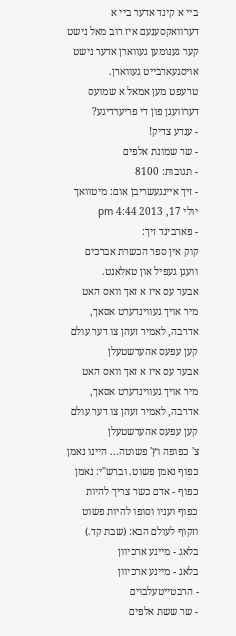ביי א קינד אדער ביי א דערוואקסענעם איז רוב מאל נישט קער גענומען געווארן אדער נישט אויסגעארבייט געווארן.
טרעפט מען אמאל א שמועס דערוועגן פון די פריערדיגע?
- ענדע צדיק!
- שר שמונת אלפים
- תגובות: 8100
- זיך איינגעשריבן אום: מיטוואך יולי 17, 2013 4:44 pm
- פארבינד זיך:
קוק אין ספר הכשרת אברכים וועגן געפיל און טאלאנט.
אבער עס איז א זאך וואס האט מיר אויך געווינדערט אסאך, אדרבה, לאמיר זעהן צו דער עולם קען עפעס אהערשטעלן
אבער עס איז א זאך וואס האט מיר אויך געווינדערט אסאך, אדרבה, לאמיר זעהן צו דער עולם קען עפעס אהערשטעלן
צ' כפופה וץ' פשוטה... היינו נאמן כפוף נאמן פשוט. וברש"י: נאמן כפוף - אדם כשר צריך להיות כפוף ועניו וסופו להיות פשוט וזקוף לעולם הבא: (שבת קד.)
בלאג - מיינע ארכיוון
בלאג - מיינע ארכיוון
- הרבטייטעלבוים
- שר ששת אלפים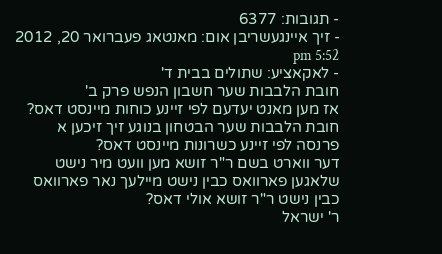- תגובות: 6377
- זיך איינגעשריבן אום: מאנטאג פעברואר 20, 2012 5:52 pm
- לאקאציע: שתולים בבית ד'
חובת הלבבות שער חשבון הנפש פרק ב'
אז מען מאנט יעדעם לפי זיינע כוחות מיינסט דאס?
חובת הלבבות שער הבטחון בנוגע זיך זיכען א פרנסה לפי זיינע כשרונות מיינסט דאס?
דער ווארט בשם ר"ר זושא מען וועט מיר נישט שלאגען פארוואס כבין נישט מיילעך נאר פארוואס כבין נישט ר"ר זושא אולי דאס?
ר' ישראל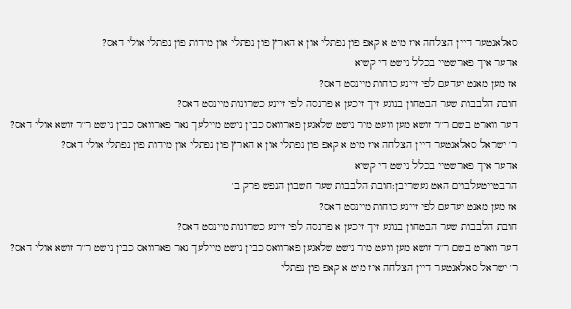סאלאנטער דיין הצלחה איז מיט א קאפ פון נפתלי און א הארץ פון נפתלי און מידות פון נפתלי אולי דאס?
אדער איך פארשטיי בכלל נישט די קשיא
אז מען מאנט יעדעם לפי זיינע כוחות מיינסט דאס?
חובת הלבבות שער הבטחון בנוגע זיך זיכען א פרנסה לפי זיינע כשרונות מיינסט דאס?
דער ווארט בשם ר"ר זושא מען וועט מיר נישט שלאגען פארוואס כבין נישט מיילעך נאר פארוואס כבין נישט ר"ר זושא אולי דאס?
ר' ישראל סאלאנטער דיין הצלחה איז מיט א קאפ פון נפתלי און א הארץ פון נפתלי און מידות פון נפתלי אולי דאס?
אדער איך פארשטיי בכלל נישט די קשיא
הרבטייטעלבוים האט געשריבן:חובת הלבבות שער חשבון הנפש פרק ב'
אז מען מאנט יעדעם לפי זיינע כוחות מיינסט דאס?
חובת הלבבות שער הבטחון בנוגע זיך זיכען א פרנסה לפי זיינע כשרונות מיינסט דאס?
דער ווארט בשם ר"ר זושא מען וועט מיר נישט שלאגען פארוואס כבין נישט מיילעך נאר פארוואס כבין נישט ר"ר זושא אולי דאס?
ר' ישראל סאלאנטער דיין הצלחה איז מיט א קאפ פון נפתלי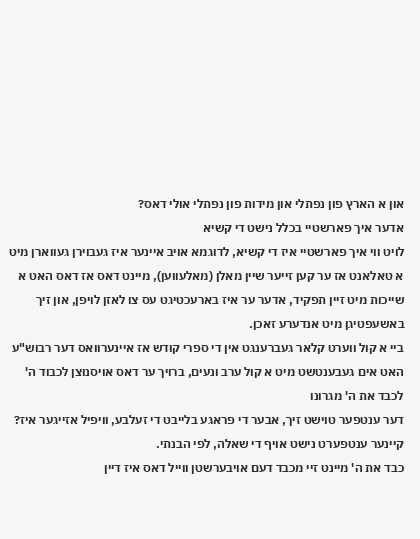און א הארץ פון נפתלי און מידות פון נפתלי אולי דאס?
אדער איך פארשטיי בכלל נישט די קשיא
לויט ווי איך פארשטיי איז די קשיא, לדוגמא אויב איינער איז געבוירן געווארן מיט א טאלאנט אז ער קען זייער שיין מאלן (מאלעווען), מיינט דאס אז דאס האט א שייכות מיט זיין תפקיד, אדער ער איז בארעכטיגט עס צו לאזן לויפן, און זיך באשעפטיגן מיט אנדערע זאכן.
ביי א קול ווערט קלאר געברענגט אין די ספרי קודש אז איינערוואס דער רבוש"ע האט אים געבענטשט מיט א קול ערב ונעים, ברויך ער דאס אויסנוצן לכבוד ה' לכבד את ה' מגרונו
דער ענטפער טוישט זיך, אבער די פראגע בלייבט די זעלבע, וויפיל אזייגער איז?
קיינער ענטפערט נישט אויף די שאלה, לפי הבנתי.
כבד את ה' מיינט זיי מכבד דעם אויבערשטן ווייל דאס איז דיין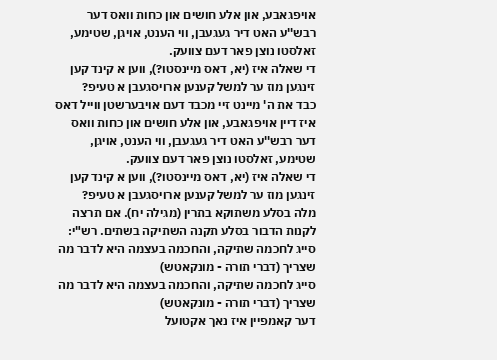אויפגאבע, און אלע חושים און כחות וואס דער רבש''ע האט דיר געגעבן, ווי הענט, אויגן, שטימע, זאלסטו נוצן פאר דעם צוועק.
די שאלה איז (יא, דאס מיינסטו?), ווען א קינד קען זינגען מוז ער למשל קענען ארויסגעבן א טעיפ?
כבד את ה' מיינט זיי מכבד דעם אויבערשטן ווייל דאס איז דיין אויפגאבע, און אלע חושים און כחות וואס דער רבש''ע האט דיר געגעבן, ווי הענט, אויגן, שטימע, זאלסטו נוצן פאר דעם צוועק.
די שאלה איז (יא, דאס מיינסטו?), ווען א קינד קען זינגען מוז ער למשל קענען ארויסגעבן א טעיפ?
מלה בסלע משתוקא בתרין (מגילה יח). אם תרצה לקנות הדבור בסלע תקנה השתיקה בשתים. רש"י:
סייג לחכמה שתיקה, והחכמה בעצמה היא לדבר מה שצריך (דברי תורה - מונקאטש)
סייג לחכמה שתיקה, והחכמה בעצמה היא לדבר מה שצריך (דברי תורה - מונקאטש)
דער קאמפיין איז נאך אקטועל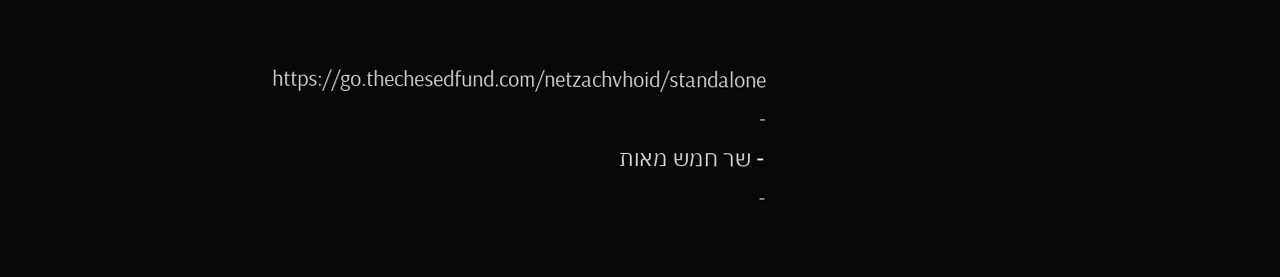https://go.thechesedfund.com/netzachvhoid/standalone
-
- שר חמש מאות
-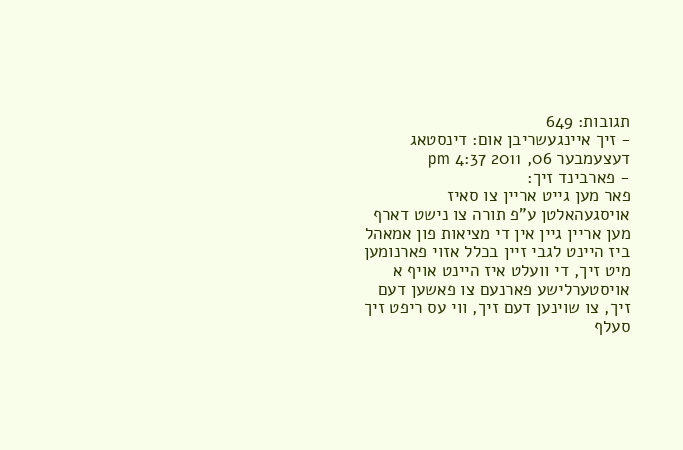תגובות: 649
- זיך איינגעשריבן אום: דינסטאג דעצעמבער 06, 2011 4:37 pm
- פארבינד זיך:
פאר מען גייט אריין צו סאיז אויסגעהאלטן ע"פ תורה צו נישט דארף מען אריין גיין אין די מציאות פון אמאהל ביז היינט לגבי זיין בכלל אזוי פארנומען מיט זיך, די וועלט איז היינט אויף א אויסטערלישע פארנעם צו פאשען דעם זיך, צו שוינען דעם זיך, ווי עס ריפט זיך סעלף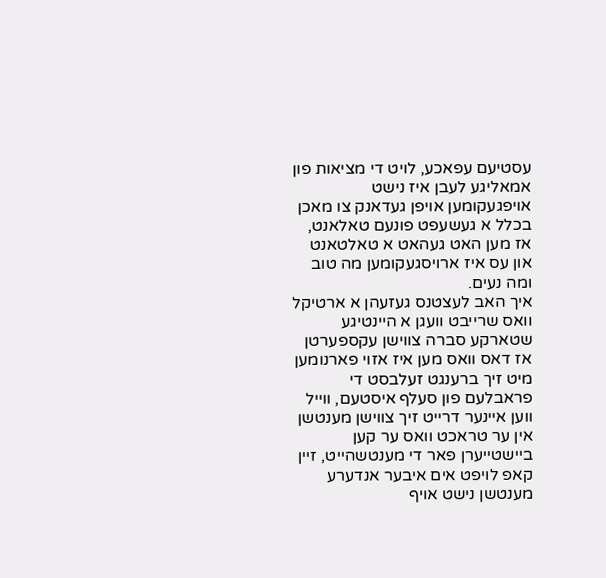עסטיעם עפאכע, לויט די מציאות פון אמאליגע לעבן איז נישט אויפגעקומען אויפן געדאנק צו מאכן בכלל א געשעפט פונעם טאלאנט, אז מען האט געהאט א טאלטאנט און עס איז ארויסגעקומען מה טוב ומה נעים.
איך האב לעצטנס געזעהן א ארטיקל וואס שרייבט וועגן א היינטיגע שטארקע סברה צווישן עקספערטן אז דאס וואס מען איז אזוי פארנומען מיט זיך ברענגט זעלבסט די פראבלעם פון סעלף איסטעם, ווייל ווען איינער דרייט זיך צווישן מענטשן אין ער טראכט וואס ער קען ביישטייערן פאר די מענטשהייט, זיין קאפ לויפט אים איבער אנדערע מענטשן נישט אויף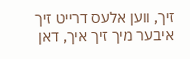זיך, ווען אלעס דרייט זיך איבער מיך זיך איך, דאן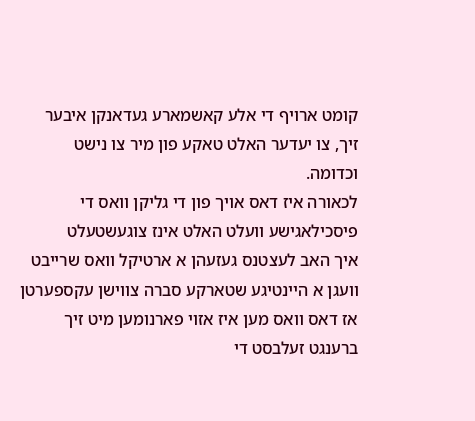קומט ארויף די אלע קאשמארע געדאנקן איבער זיך, צו יעדער האלט טאקע פון מיר צו נישט וכדומה.
לכאורה איז דאס אויך פון די גליקן וואס די פיסכילאגישע וועלט האלט אינז צוגעשטעלט
איך האב לעצטנס געזעהן א ארטיקל וואס שרייבט וועגן א היינטיגע שטארקע סברה צווישן עקספערטן אז דאס וואס מען איז אזוי פארנומען מיט זיך ברענגט זעלבסט די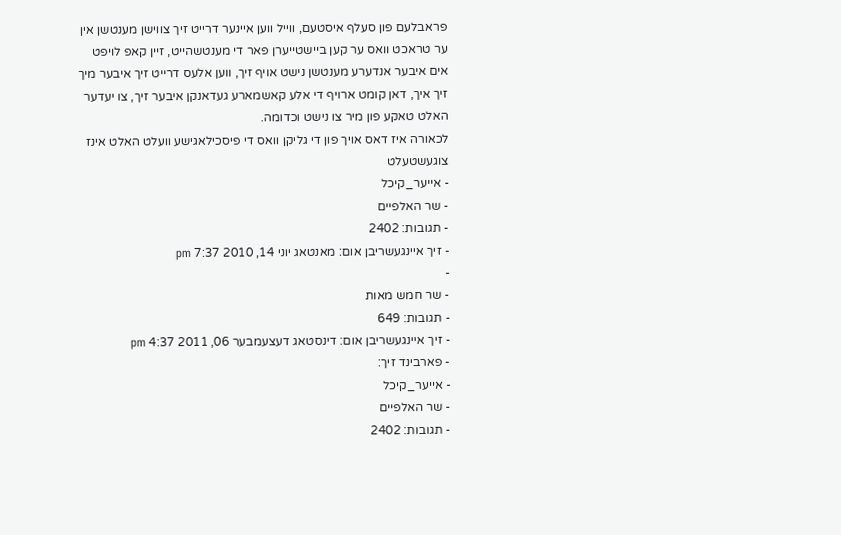פראבלעם פון סעלף איסטעם, ווייל ווען איינער דרייט זיך צווישן מענטשן אין ער טראכט וואס ער קען ביישטייערן פאר די מענטשהייט, זיין קאפ לויפט אים איבער אנדערע מענטשן נישט אויף זיך, ווען אלעס דרייט זיך איבער מיך זיך איך, דאן קומט ארויף די אלע קאשמארע געדאנקן איבער זיך, צו יעדער האלט טאקע פון מיר צו נישט וכדומה.
לכאורה איז דאס אויך פון די גליקן וואס די פיסכילאגישע וועלט האלט אינז צוגעשטעלט
- אייער_קיכל
- שר האלפיים
- תגובות: 2402
- זיך איינגעשריבן אום: מאנטאג יוני 14, 2010 7:37 pm
-
- שר חמש מאות
- תגובות: 649
- זיך איינגעשריבן אום: דינסטאג דעצעמבער 06, 2011 4:37 pm
- פארבינד זיך:
- אייער_קיכל
- שר האלפיים
- תגובות: 2402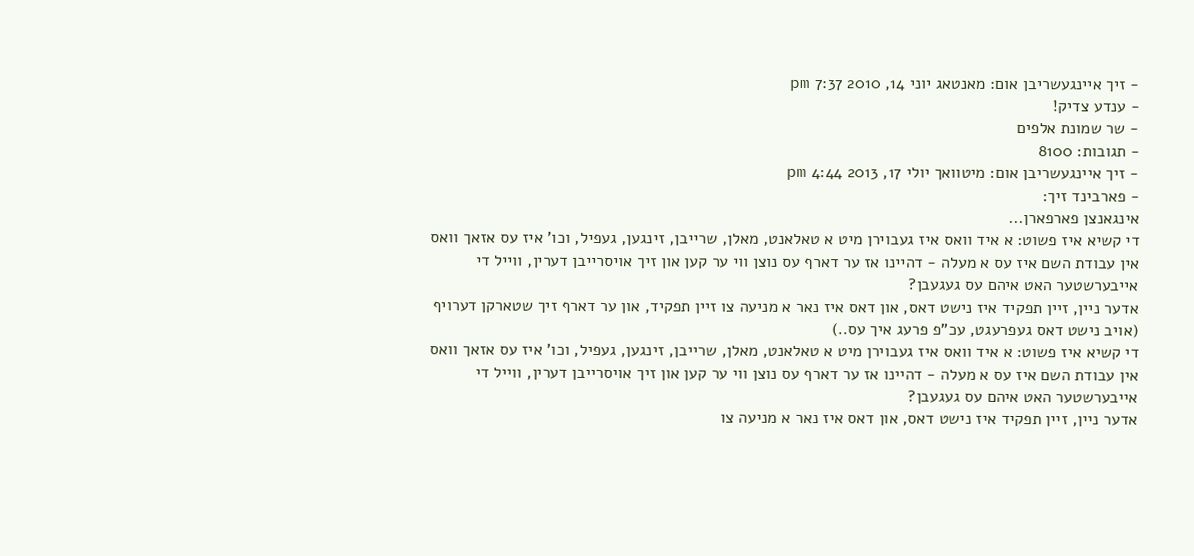- זיך איינגעשריבן אום: מאנטאג יוני 14, 2010 7:37 pm
- ענדע צדיק!
- שר שמונת אלפים
- תגובות: 8100
- זיך איינגעשריבן אום: מיטוואך יולי 17, 2013 4:44 pm
- פארבינד זיך:
אינגאנצן פארפארן...
די קשיא איז פשוט: א איד וואס איז געבוירן מיט א טאלאנט, מאלן, שרייבן, זינגען, געפיל, וכו' איז עס אזאך וואס אין עבודת השם איז עס א מעלה - דהיינו אז ער דארף עס נוצן ווי ער קען און זיך אויסרייבן דערין, ווייל די אייבערשטער האט איהם עס געגעבן?
אדער ניין, זיין תפקיד איז נישט דאס, און דאס איז נאר א מניעה צו זיין תפקיד, און ער דארף זיך שטארקן דערויף
(אויב נישט דאס געפרעגט, עכ"פ פרעג איך עס..)
די קשיא איז פשוט: א איד וואס איז געבוירן מיט א טאלאנט, מאלן, שרייבן, זינגען, געפיל, וכו' איז עס אזאך וואס אין עבודת השם איז עס א מעלה - דהיינו אז ער דארף עס נוצן ווי ער קען און זיך אויסרייבן דערין, ווייל די אייבערשטער האט איהם עס געגעבן?
אדער ניין, זיין תפקיד איז נישט דאס, און דאס איז נאר א מניעה צו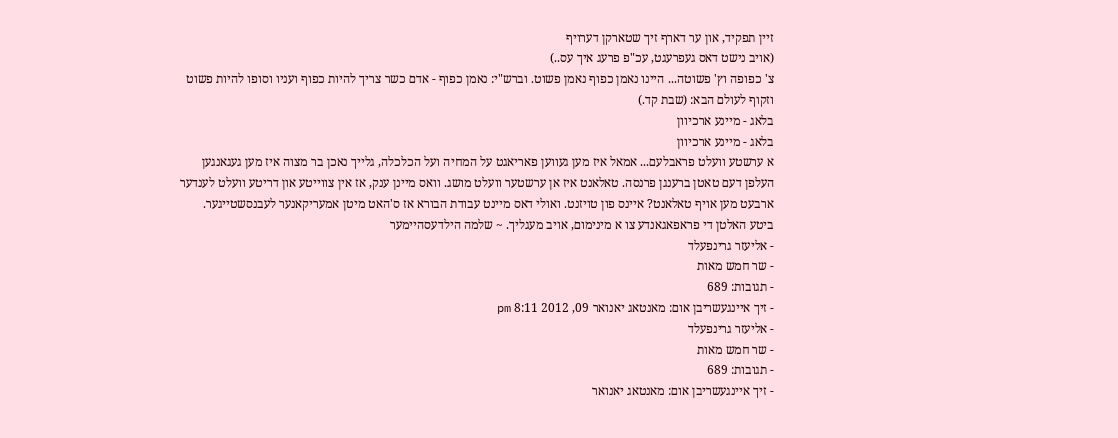זיין תפקיד, און ער דארף זיך שטארקן דערויף
(אויב נישט דאס געפרעגט, עכ"פ פרעג איך עס..)
צ' כפופה וץ' פשוטה... היינו נאמן כפוף נאמן פשוט. וברש"י: נאמן כפוף - אדם כשר צריך להיות כפוף ועניו וסופו להיות פשוט וזקוף לעולם הבא: (שבת קד.)
בלאג - מיינע ארכיוון
בלאג - מיינע ארכיוון
א ערשטע וועלט פראבלעם... אמאל איז מען געווען פאריאגט על המחיה ועל הכלכלה, גלייך נאכן בר מצוה איז מען געגאנגען העלפן דעם טאטן ברענגן פרנסה. טאלאנט איז אן ערשטער וועלט מושג. וואס מיינן ענק, אז אין צווייטע און דריטע וועלט לענדער ארבעט מען אויף טאלאנט? איינס פון טויזנט. ואולי דאס מיינט עבודת הבורא אז ס'האט מיטן אמעריקאנער לעבנסשטייגער.
ביטע האלטן די פראפאגאנדע צו א מינימום, אויב מעגליך. ~ שלמה הילדעסהיימער
- אליעזר גרינפעלד
- שר חמש מאות
- תגובות: 689
- זיך איינגעשריבן אום: מאנטאג יאנואר 09, 2012 8:11 pm
- אליעזר גרינפעלד
- שר חמש מאות
- תגובות: 689
- זיך איינגעשריבן אום: מאנטאג יאנואר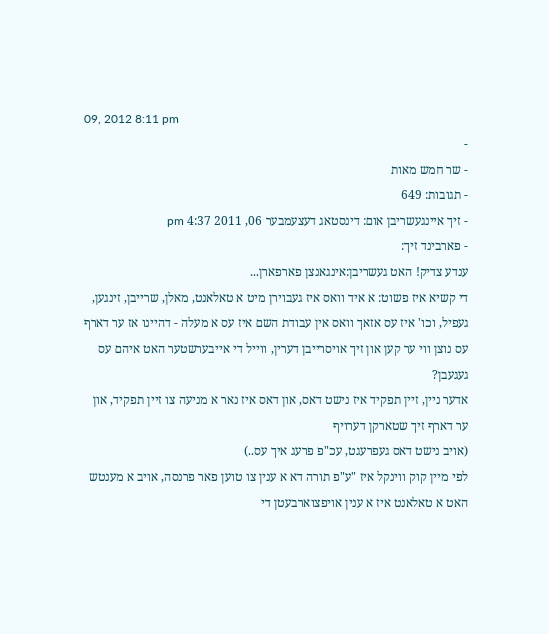09, 2012 8:11 pm
-
- שר חמש מאות
- תגובות: 649
- זיך איינגעשריבן אום: דינסטאג דעצעמבער 06, 2011 4:37 pm
- פארבינד זיך:
ענדע צדיק! האט געשריבן:אינגאנצן פארפארן...
די קשיא איז פשוט: א איד וואס איז געבוירן מיט א טאלאנט, מאלן, שרייבן, זינגען, געפיל, וכו' איז עס אזאך וואס אין עבודת השם איז עס א מעלה - דהיינו אז ער דארף עס נוצן ווי ער קען און זיך אויסרייבן דערין, ווייל די אייבערשטער האט איהם עס געגעבן?
אדער ניין, זיין תפקיד איז נישט דאס, און דאס איז נאר א מניעה צו זיין תפקיד, און ער דארף זיך שטארקן דערויף
(אויב נישט דאס געפרעגט, עכ"פ פרעג איך עס..)
לפי מיין קוק ווינקל איז "ע"פ תורה דא א ענין צו טוען פאר פרנסה, אויב א מענטש האט א טאלאנט איז א ענין אויפצוארבעטן די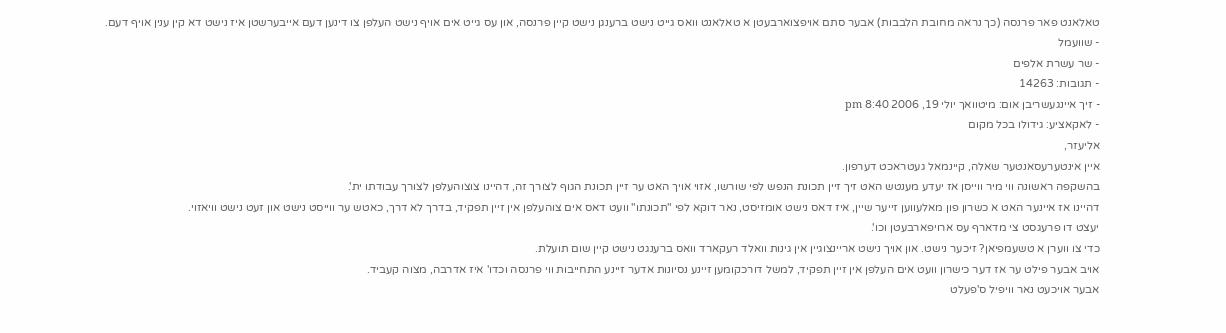טאלאנט פאר פרנסה (כך נראה מחובת הלבבות) אבער סתם אויפצוארבעטן א טאלאנט וואס גייט נישט ברענגן נישט קיין פרנסה, און עס גייט אים אויף נישט העלפן צו דינען דעם אייבערשטן איז נישט דא קין ענין אויף דעם.
- שוועמל
- שר עשרת אלפים
- תגובות: 14263
- זיך איינגעשריבן אום: מיטוואך יולי 19, 2006 8:40 pm
- לאקאציע: גידולו בכל מקום
אליעזר,
איין אינטערעסאנטער שאלה, קיינמאל געטראכט דערפון.
בהשקפה ראשונה ווי מיר ווייסן אז יעדע מענטש האט זיך זיין תכונת הנפש לפי שורשו, אזוי אויך האט ער זיין תכונת הגוף לצורך זה, דהיינו צוצוהעלפן לצורך עבודתו ית'.
דהיינו אז איינער האט א כשרון פון מאלעווען זייער שיין, איז דאס נישט אומזיסט, נאר דוקא לפי "תכונתו" וועט דאס אים צוהעלפן אין זיין תפקיד, בדרך לא דרך, כאטש ער ווייסט נישט און זעט נישט וויאזוי.
יעצט דו פרעגסט צי מדארף עס ארויפארבעטן וכו'.
כדי צו ווערן א טשעמפיאן? זיכער נישט. און אויך נישט אריינצוגיין אין גינות וואלד רעקארד וואס ברענגט נישט קיין שום תועלת.
אויב אבער פילט ער אז דער כישרון וועט אים העלפן אין זיין תפקיד, למשל דורכקומען זיינע נסיונות אדער זיינע התחייבות ווי פרנסה וכדו' איז אדרבה, מצוה קעביד.
אבער אויכעט נאר וויפיל ס'פעלט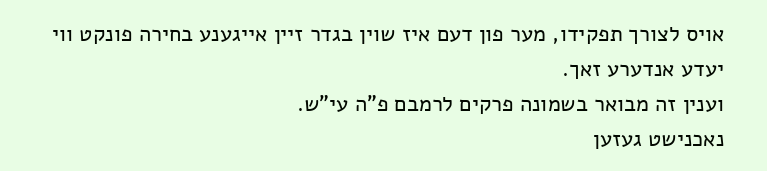אויס לצורך תפקידו, מער פון דעם איז שוין בגדר זיין אייגענע בחירה פונקט ווי יעדע אנדערע זאך.
וענין זה מבואר בשמונה פרקים לרמבם פ"ה עי"ש.
נאכנישט געזען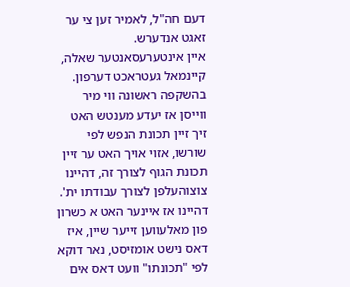דעם חה"ל, לאמיר זען צי ער זאגט אנדערש.
איין אינטערעסאנטער שאלה, קיינמאל געטראכט דערפון.
בהשקפה ראשונה ווי מיר ווייסן אז יעדע מענטש האט זיך זיין תכונת הנפש לפי שורשו, אזוי אויך האט ער זיין תכונת הגוף לצורך זה, דהיינו צוצוהעלפן לצורך עבודתו ית'.
דהיינו אז איינער האט א כשרון פון מאלעווען זייער שיין, איז דאס נישט אומזיסט, נאר דוקא לפי "תכונתו" וועט דאס אים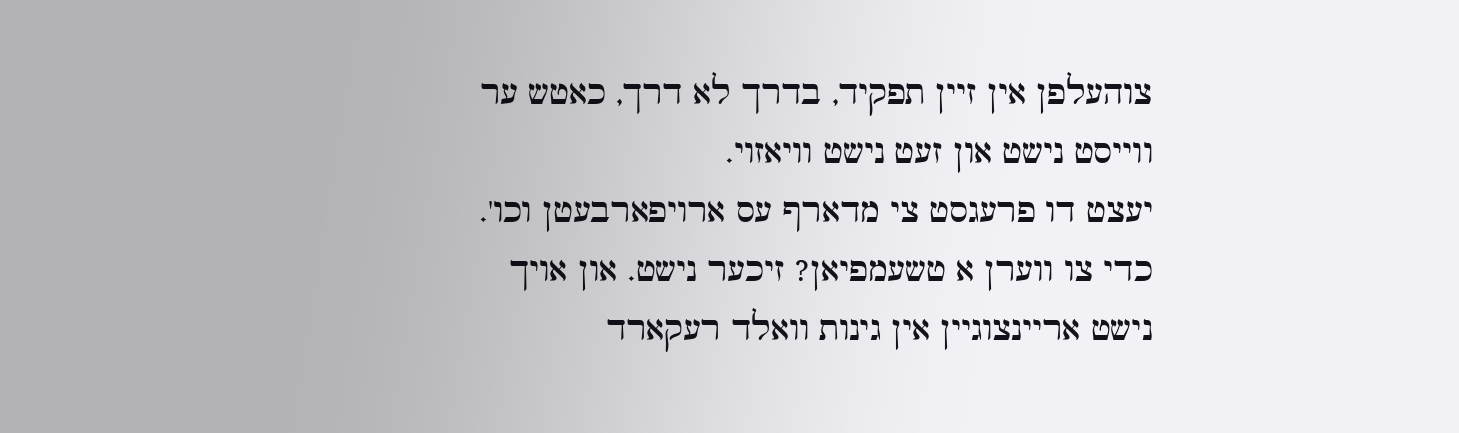צוהעלפן אין זיין תפקיד, בדרך לא דרך, כאטש ער ווייסט נישט און זעט נישט וויאזוי.
יעצט דו פרעגסט צי מדארף עס ארויפארבעטן וכו'.
כדי צו ווערן א טשעמפיאן? זיכער נישט. און אויך נישט אריינצוגיין אין גינות וואלד רעקארד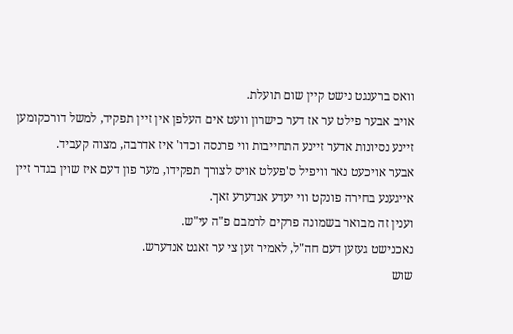וואס ברענגט נישט קיין שום תועלת.
אויב אבער פילט ער אז דער כישרון וועט אים העלפן אין זיין תפקיד, למשל דורכקומען זיינע נסיונות אדער זיינע התחייבות ווי פרנסה וכדו' איז אדרבה, מצוה קעביד.
אבער אויכעט נאר וויפיל ס'פעלט אויס לצורך תפקידו, מער פון דעם איז שוין בגדר זיין אייגענע בחירה פונקט ווי יעדע אנדערע זאך.
וענין זה מבואר בשמונה פרקים לרמבם פ"ה עי"ש.
נאכנישט געזען דעם חה"ל, לאמיר זען צי ער זאגט אנדערש.
שוש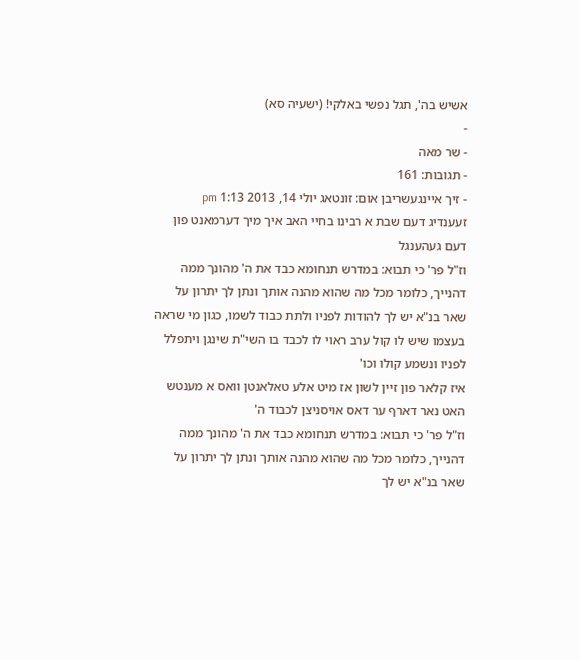אשיש בה', תגל נפשי באלקי! (ישעיה סא)
-
- שר מאה
- תגובות: 161
- זיך איינגעשריבן אום: זונטאג יולי 14, 2013 1:13 pm
זעענדיג דעם שבת א רבינו בחיי האב איך מיך דערמאנט פון דעם געהענגל
וז"ל פר' כי תבוא: במדרש תנחומא כבד את ה' מהונך ממה דהנייך, כלומר מכל מה שהוא מהנה אותך ונתן לך יתרון על שאר בנ"א יש לך להודות לפניו ולתת כבוד לשמו, כגון מי שראה בעצמו שיש לו קול ערב ראוי לו לכבד בו השי"ת שינגן ויתפלל לפניו ונשמע קולו וכו'
איז קלאר פון זיין לשון אז מיט אלע טאלאנטן וואס א מענטש האט נאר דארף ער דאס אויסניצן לכבוד ה'
וז"ל פר' כי תבוא: במדרש תנחומא כבד את ה' מהונך ממה דהנייך, כלומר מכל מה שהוא מהנה אותך ונתן לך יתרון על שאר בנ"א יש לך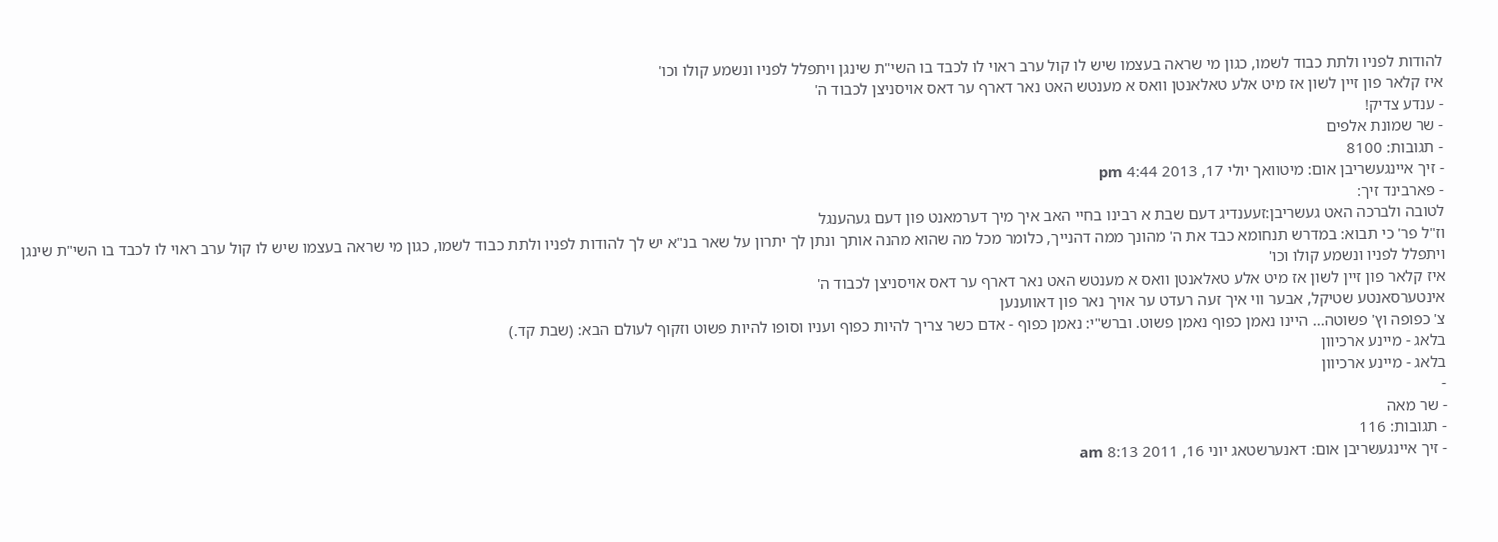להודות לפניו ולתת כבוד לשמו, כגון מי שראה בעצמו שיש לו קול ערב ראוי לו לכבד בו השי"ת שינגן ויתפלל לפניו ונשמע קולו וכו'
איז קלאר פון זיין לשון אז מיט אלע טאלאנטן וואס א מענטש האט נאר דארף ער דאס אויסניצן לכבוד ה'
- ענדע צדיק!
- שר שמונת אלפים
- תגובות: 8100
- זיך איינגעשריבן אום: מיטוואך יולי 17, 2013 4:44 pm
- פארבינד זיך:
לטובה ולברכה האט געשריבן:זעענדיג דעם שבת א רבינו בחיי האב איך מיך דערמאנט פון דעם געהענגל
וז"ל פר' כי תבוא: במדרש תנחומא כבד את ה' מהונך ממה דהנייך, כלומר מכל מה שהוא מהנה אותך ונתן לך יתרון על שאר בנ"א יש לך להודות לפניו ולתת כבוד לשמו, כגון מי שראה בעצמו שיש לו קול ערב ראוי לו לכבד בו השי"ת שינגן ויתפלל לפניו ונשמע קולו וכו'
איז קלאר פון זיין לשון אז מיט אלע טאלאנטן וואס א מענטש האט נאר דארף ער דאס אויסניצן לכבוד ה'
אינטערסאנטע שטיקל, אבער ווי איך זעה רעדט ער אויך נאר פון דאווענען
צ' כפופה וץ' פשוטה... היינו נאמן כפוף נאמן פשוט. וברש"י: נאמן כפוף - אדם כשר צריך להיות כפוף ועניו וסופו להיות פשוט וזקוף לעולם הבא: (שבת קד.)
בלאג - מיינע ארכיוון
בלאג - מיינע ארכיוון
-
- שר מאה
- תגובות: 116
- זיך איינגעשריבן אום: דאנערשטאג יוני 16, 2011 8:13 am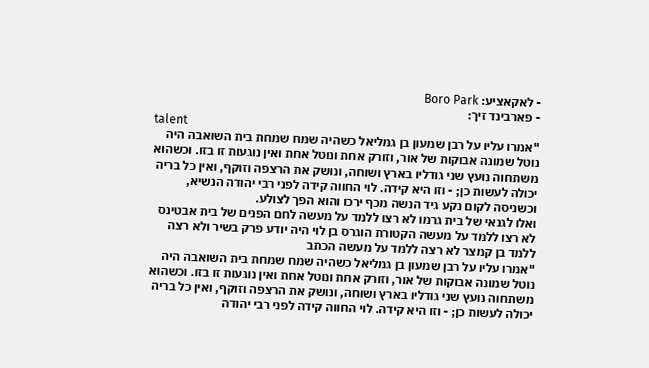- לאקאציע: Boro Park
- פארבינד זיך:
talent
"אמרו עליו על רבן שמעון בן גמליאל כשהיה שמח שמחת בית השואבה היה נוטל שמונה אבוקות של אור, וזורק אחת ונוטל אחת ואין נוגעות זו בזו. וכשהוא משתחוה נועץ שני גודליו בארץ ושוחה, ונושק את הרצפה וזוקף, ואין כל בריה יכולה לעשות כן; - וזו היא קידה. לוי החווה קידה לפני רבי יהודה הנשיא, וכשניסה לקום נקע גיד הנשה מכף ירכו והוא הפך לצולע.
ואלו לגנאי של בית גרמו לא רצו ללמד על מעשה לחם הפנים של בית אבטינס לא רצו ללמד על מעשה הקטורת הוגרס בן לוי היה יודע פרק בשיר ולא רצה ללמד בן קמצר לא רצה ללמד על מעשה הכתב
"אמרו עליו על רבן שמעון בן גמליאל כשהיה שמח שמחת בית השואבה היה נוטל שמונה אבוקות של אור, וזורק אחת ונוטל אחת ואין נוגעות זו בזו. וכשהוא משתחוה נועץ שני גודליו בארץ ושוחה, ונושק את הרצפה וזוקף, ואין כל בריה יכולה לעשות כן; - וזו היא קידה. לוי החווה קידה לפני רבי יהודה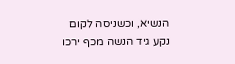הנשיא, וכשניסה לקום נקע גיד הנשה מכף ירכו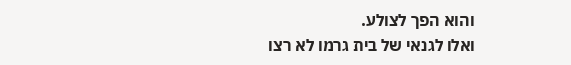והוא הפך לצולע.
ואלו לגנאי של בית גרמו לא רצו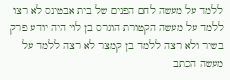ללמד על מעשה לחם הפנים של בית אבטינס לא רצו ללמד על מעשה הקטורת הוגרס בן לוי היה יודע פרק בשיר ולא רצה ללמד בן קמצר לא רצה ללמד על מעשה הכתב